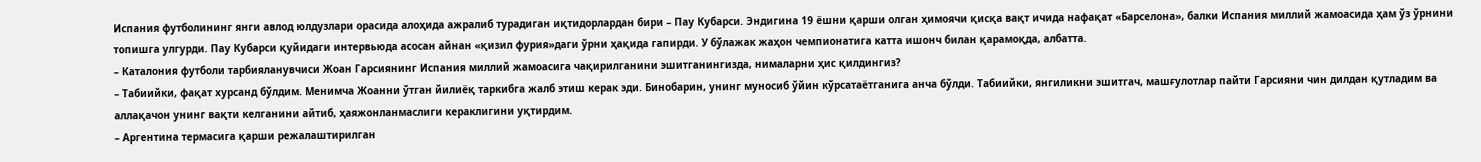Испания футболининг янги авлод юлдузлари орасида алоҳида ажралиб турадиган иқтидорлардан бири – Пау Кубарси. Эндигина 19 ёшни қарши олган ҳимоячи қисқа вақт ичида нафақат «Барселона», балки Испания миллий жамоасида ҳам ўз ўрнини топишга улгурди. Пау Кубарси қуйидаги интервьюда асосан айнан «қизил фурия»даги ўрни ҳақида гапирди. У бўлажак жаҳон чемпионатига катта ишонч билан қарамоқда, албатта.
– Каталония футболи тарбияланувчиси Жоан Гарсиянинг Испания миллий жамоасига чақирилганини эшитганингизда, нималарни ҳис қилдингиз?
– Табиийки, фақат хурсанд бўлдим. Менимча Жоанни ўтган йилиёқ таркибга жалб этиш керак эди. Бинобарин, унинг муносиб ўйин кўрсатаётганига анча бўлди. Табиийки, янгиликни эшитгач, машғулотлар пайти Гарсияни чин дилдан қутладим ва аллақачон унинг вақти келганини айтиб, ҳаяжонланмаслиги кераклигини уқтирдим.
– Аргентина термасига қарши режалаштирилган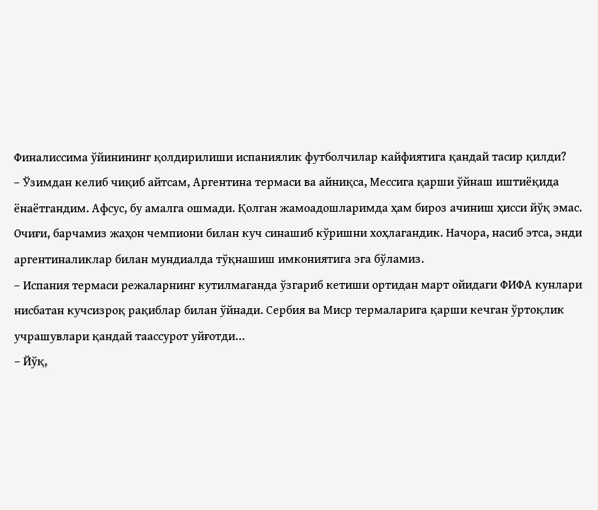Финалиссима ўйинининг қолдирилиши испаниялик футболчилар кайфиятига қандай тасир қилди?
– Ўзимдан келиб чиқиб айтсам, Аргентина термаси ва айниқса, Мессига қарши ўйнаш иштиёқида ёнаётгандим. Афсус, бу амалга ошмади. Қолган жамоадошларимда ҳам бироз ачиниш ҳисси йўқ эмас. Очиғи, барчамиз жаҳон чемпиони билан куч синашиб кўришни хоҳлагандик. Начора, насиб этса, энди аргентиналиклар билан мундиалда тўқнашиш имкониятига эга бўламиз.
– Испания термаси режаларнинг кутилмаганда ўзгариб кетиши ортидан март ойидаги ФИФА кунлари нисбатан кучсизроқ рақиблар билан ўйнади. Сербия ва Миср термаларига қарши кечган ўртоқлик учрашувлари қандай таассурот уйғотди…
– Йўқ,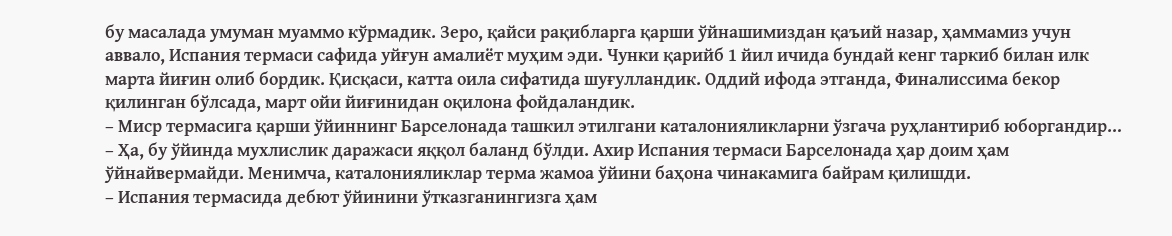бу масалада умуман муаммо кўрмадик. Зеро, қайси рақибларга қарши ўйнашимиздан қаъий назар, ҳаммамиз учун аввало, Испания термаси сафида уйғун амалиёт муҳим эди. Чунки қарийб 1 йил ичида бундай кенг таркиб билан илк марта йиғин олиб бордик. Қисқаси, катта оила сифатида шуғулландик. Оддий ифода этганда, Финалиссима бекор қилинган бўлсада, март ойи йиғинидан оқилона фойдаландик.
– Миср термасига қарши ўйиннинг Барселонада ташкил этилгани каталонияликларни ўзгача руҳлантириб юборгандир…
– Ҳа, бу ўйинда мухлислик даражаси яққол баланд бўлди. Ахир Испания термаси Барселонада ҳар доим ҳам ўйнайвермайди. Менимча, каталонияликлар терма жамоа ўйини баҳона чинакамига байрам қилишди.
– Испания термасида дебют ўйинини ўтказганингизга ҳам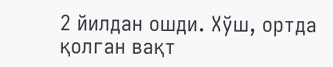2 йилдан ошди. Хўш, ортда қолган вақт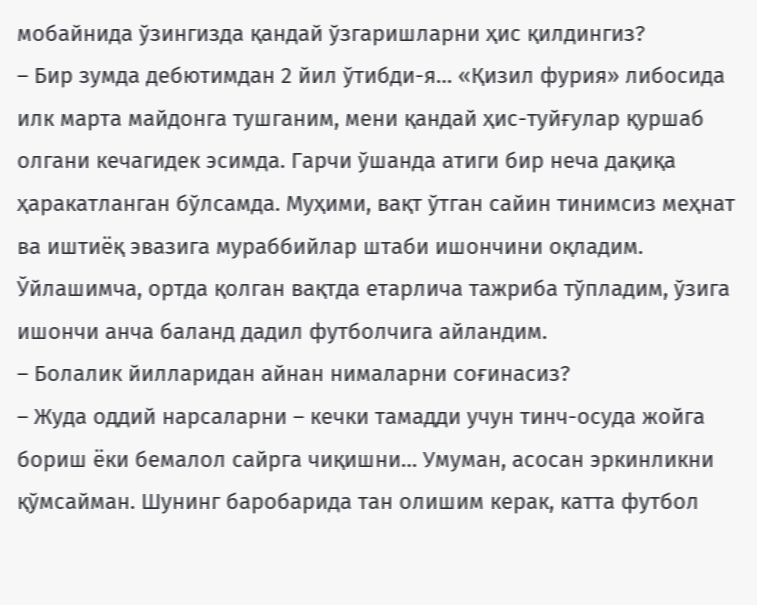мобайнида ўзингизда қандай ўзгаришларни ҳис қилдингиз?
– Бир зумда дебютимдан 2 йил ўтибди-я… «Қизил фурия» либосида илк марта майдонга тушганим, мени қандай ҳис-туйғулар қуршаб олгани кечагидек эсимда. Гарчи ўшанда атиги бир неча дақиқа ҳаракатланган бўлсамда. Муҳими, вақт ўтган сайин тинимсиз меҳнат ва иштиёқ эвазига мураббийлар штаби ишончини оқладим. Ўйлашимча, ортда қолган вақтда етарлича тажриба тўпладим, ўзига ишончи анча баланд дадил футболчига айландим.
– Болалик йилларидан айнан нималарни соғинасиз?
– Жуда оддий нарсаларни – кечки тамадди учун тинч-осуда жойга бориш ёки бемалол сайрга чиқишни… Умуман, асосан эркинликни қўмсайман. Шунинг баробарида тан олишим керак, катта футбол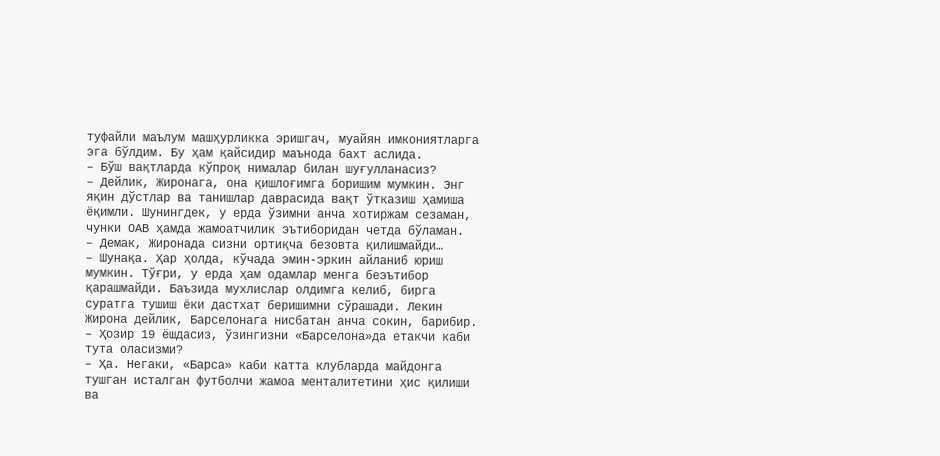туфайли маълум машҳурликка эришгач, муайян имкониятларга эга бўлдим. Бу ҳам қайсидир маънода бахт аслида.
– Бўш вақтларда кўпроқ нималар билан шуғулланасиз?
– Дейлик, Жиронага, она қишлоғимга боришим мумкин. Энг яқин дўстлар ва танишлар даврасида вақт ўтказиш ҳамиша ёқимли. Шунингдек, у ерда ўзимни анча хотиржам сезаман, чунки ОАВ ҳамда жамоатчилик эътиборидан четда бўламан.
– Демак, Жиронада сизни ортиқча безовта қилишмайди…
– Шунақа. Ҳар ҳолда, кўчада эмин-эркин айланиб юриш мумкин. Тўғри, у ерда ҳам одамлар менга беэътибор қарашмайди. Баъзида мухлислар олдимга келиб, бирга суратга тушиш ёки дастхат беришимни сўрашади. Лекин Жирона дейлик, Барселонага нисбатан анча сокин, барибир.
– Ҳозир 19 ёшдасиз, ўзингизни «Барселона»да етакчи каби тута оласизми?
– Ҳа. Негаки, «Барса» каби катта клубларда майдонга тушган исталган футболчи жамоа менталитетини ҳис қилиши ва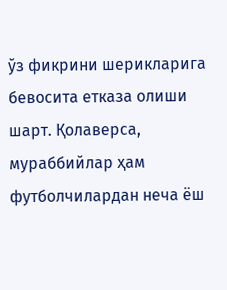ўз фикрини шерикларига бевосита етказа олиши шарт. Қолаверса, мураббийлар ҳам футболчилардан неча ёш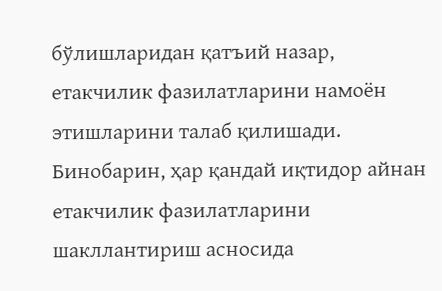бўлишларидан қатъий назар, етакчилик фазилатларини намоён этишларини талаб қилишади. Бинобарин, ҳар қандай иқтидор айнан етакчилик фазилатларини шакллантириш асносида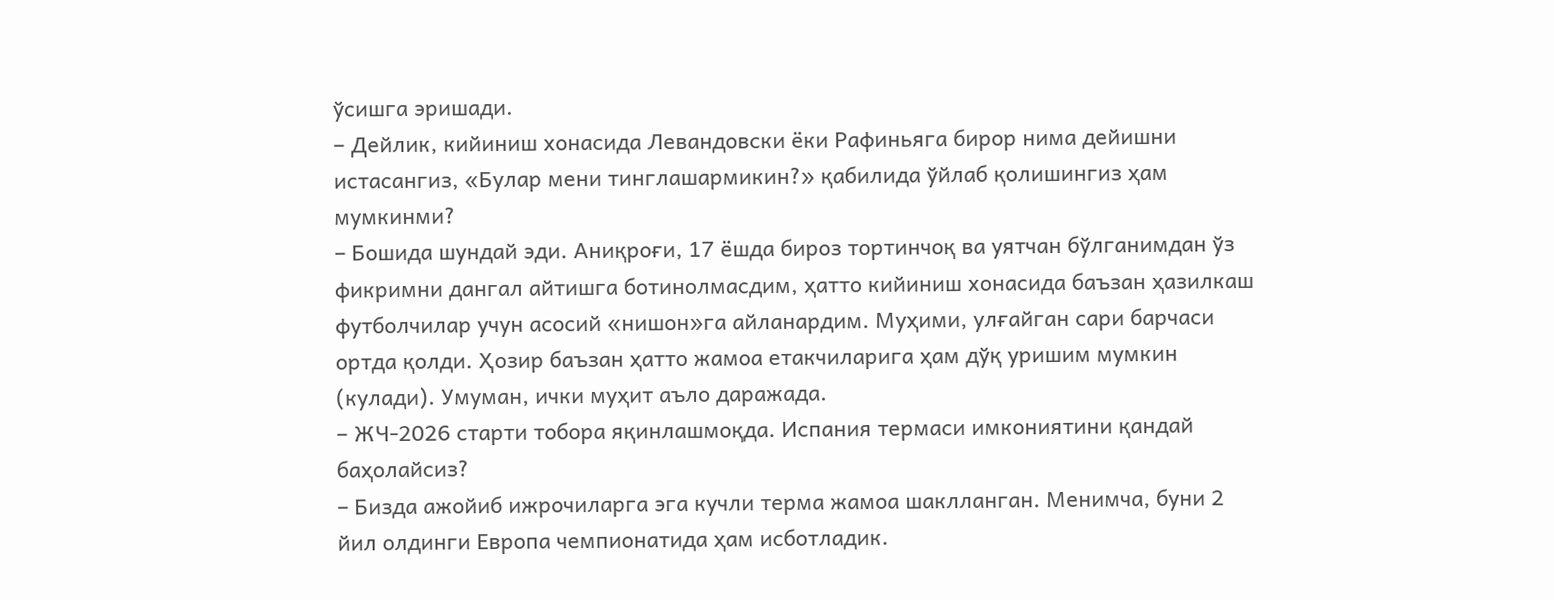ўсишга эришади.
– Дейлик, кийиниш хонасида Левандовски ёки Рафиньяга бирор нима дейишни истасангиз, «Булар мени тинглашармикин?» қабилида ўйлаб қолишингиз ҳам мумкинми?
– Бошида шундай эди. Аниқроғи, 17 ёшда бироз тортинчоқ ва уятчан бўлганимдан ўз фикримни дангал айтишга ботинолмасдим, ҳатто кийиниш хонасида баъзан ҳазилкаш футболчилар учун асосий «нишон»га айланардим. Муҳими, улғайган сари барчаси ортда қолди. Ҳозир баъзан ҳатто жамоа етакчиларига ҳам дўқ уришим мумкин (кулади). Умуман, ички муҳит аъло даражада.
– ЖЧ-2026 старти тобора яқинлашмоқда. Испания термаси имкониятини қандай баҳолайсиз?
– Бизда ажойиб ижрочиларга эга кучли терма жамоа шаклланган. Менимча, буни 2 йил олдинги Европа чемпионатида ҳам исботладик.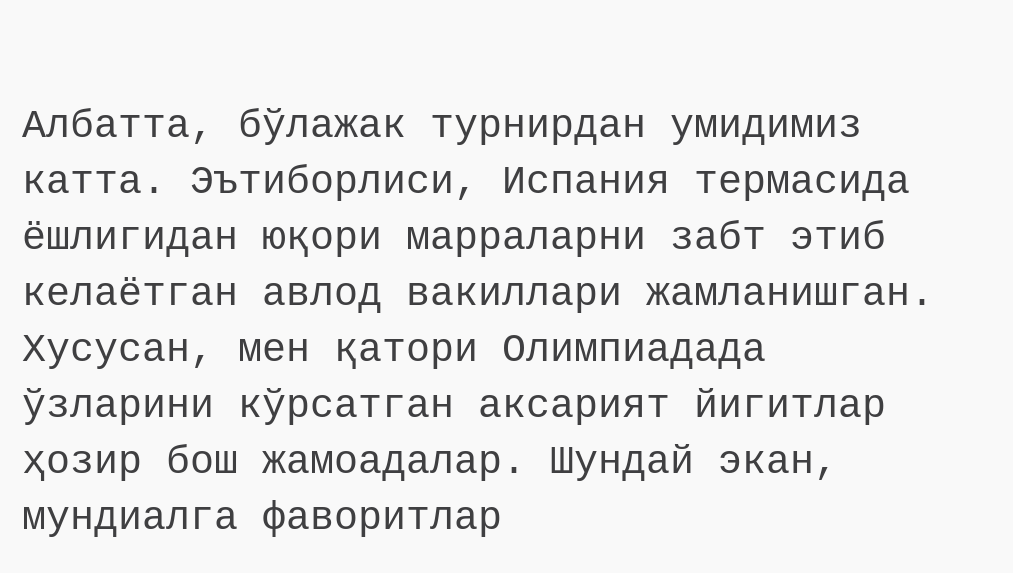Албатта, бўлажак турнирдан умидимиз катта. Эътиборлиси, Испания термасида ёшлигидан юқори марраларни забт этиб келаётган авлод вакиллари жамланишган. Хусусан, мен қатори Олимпиадада ўзларини кўрсатган аксарият йигитлар ҳозир бош жамоадалар. Шундай экан, мундиалга фаворитлар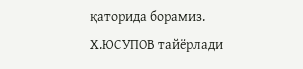қаторида борамиз.
Х.ЮСУПОВ тайёрлади